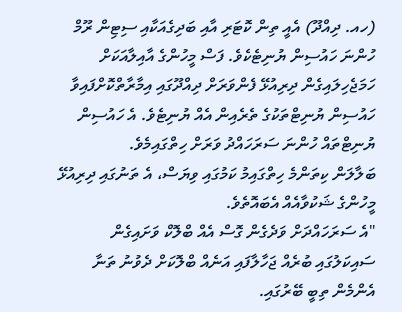(ހއ. ދިއްދޫ) އެއީ ތިން ކޮޓަރި އާއި ބަދިގެއަކާއި ސިޓިން ރޫމް ހުންނަ ހައުސިން ޔުނިޓެކެވެ. ފަސް މީހުންގެ އާއިލާއަކަށް ހަމަޖެހިލައިގެން ދިރިއުޅޭ ފެންވަރަށް ދިއްދޫގައި އިމާރާތްކޮށްފައިވާ ހައުސިން ޔުނިޓްތަކުގެ ތެރެއިން އެއް ޔުނިޓެވެ. އެ ހައުސިން ޔުނިޓްތައް ހުންނަ ސަރަހައްދު ވަރަށް ހިތްގައިމެވެ.
ބަލާލަން ކިތަންމެ ހިތްގައިމު ކަމުގައި ވިޔަސް، އެ ތަނުގައި ދިރިއުޅޭ މީހުންގެ ޝަކުވާއެއް އެބައޮތެވެ.
"އެ ސަރަހައްދަށް ވަދެގެން ގޮސް އެއް ބްލޮކް ވަށައިގެން ސައިކަލުގައި ބުރެއް ޖަހާލާފައި އަނެއް ބްލޮކަށް ދެވުނު ތަނާ އެންމެން ތިބީ ބޭރުގައި.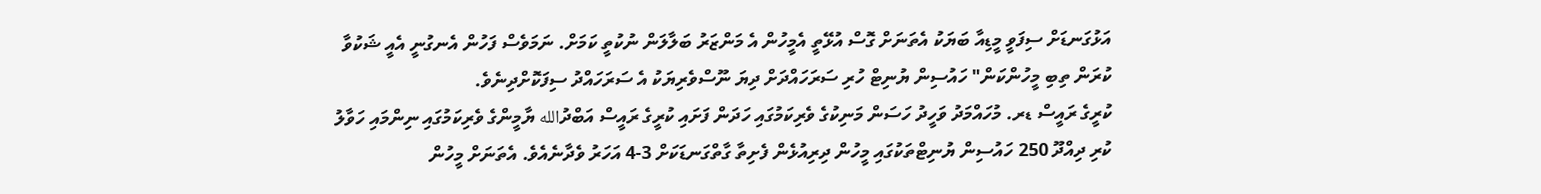އަޅުގަނޑަށް ސިފަވީ މީޑިއާ ބަޔަކު އެތަނަށް ގޮސް އުޅޭތީ އެމީހުން އެ މަންޒަރު ބަލާލަން ނުކުތީ ކަމަށް. ނަމަވެސް ފަހުން އެނގުނީ އެއީ ޝަކުވާ ކުރަން ތިބި މީހުންކަން" ހައުސިން ޔުނިޓް ހުރި ސަރަހައްދަށް ދިޔަ ނޫސްވެރިޔަކު އެ ސަރަހައްދު ސިފަކޮށްދިނެވެ.
ކުރީގެ ރައީސް ޑރ. މުހައްމަދު ވަހީދު ހަސަން މަނިކުގެ ވެރިކަމުގައި ހަދަން ފަށައި ކުރީގެ ރައީސް އަބްދުالله ޔާމީންގެ ވެރިކަމުގައި ނިންމައި ހަވާލު ކުރި ދިއްދޫ 250 ހައުސިން ޔުނިޓްތަކުގައި މީހުން ދިރިއުޅެން ފެށިތާ ގާތްގަނޑަކަށް 3-4 އަހަރު ވެދާނެއެވެ. އެތަނަށް މީހުން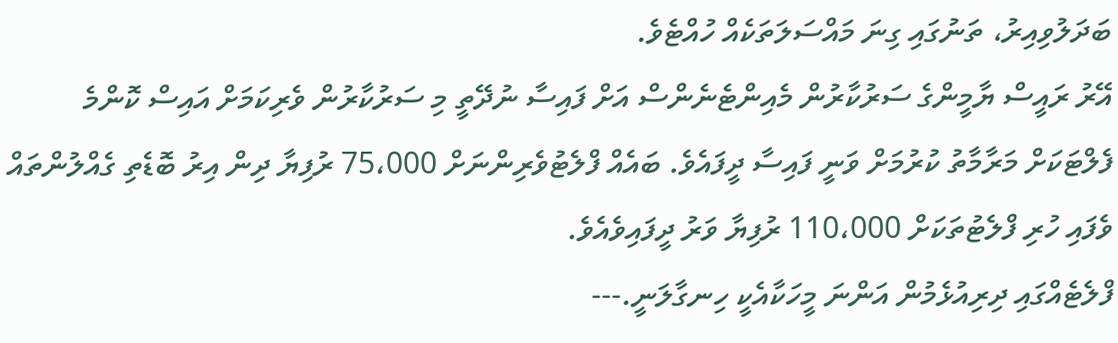ބަދަލުވިއިރު، ތަނުގައި ގިނަ މައްސަލަތަކެއް ހުއްޓެވެ.
އޭރު ރައީސް ޔާމީންގެ ސަރުކާރުން މެއިންޓެނެންސް އަށް ފައިސާ ނުދޭތީ މި ސަރުކާރުން ވެރިކަމަށް އައިސް ކޮންމެ ފެލްޓަކަށް މަރާމާތު ކުރުމަށް ވަނީ ފައިސާ ދީފައެވެ. ބައެއް ފްލެޓުވެރިންނަށް 75،000 ރުފިޔާ ދިން އިރު ބޮޑެތި ގެއްލުންތައް ވެފައި ހުރި ފްލެޓުތަކަށް 110،000 ރުފިޔާ ވަރު ދީފައިވެއެވެ.
ފްލެޓެއްގައި ދިރިއުޅެމުން އަންނަ މީހަކާއެކީ ހިނގާލަނީ.---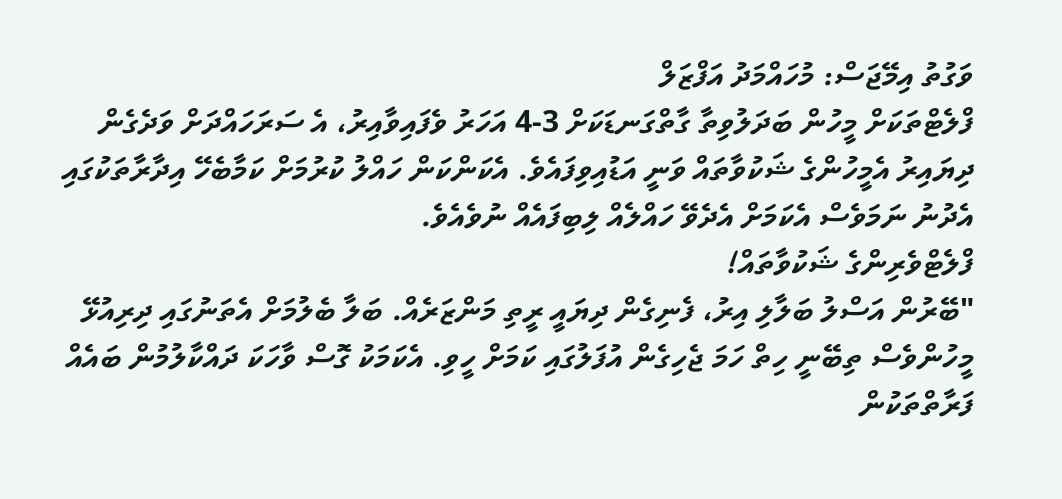ވަގުތު އިމޭޖަސް: މުހައްމަދު އަފްޒަލް
ފްލެޓްތަކަށް މީހުން ބަދަލުވިތާ ގާތްގަނޑަކަށް 3-4 އަހަރު ވެފައިވާއިރު، އެ ސަރަހައްދަށް ވަދެގެން ދިޔައިރު އެމީހުންގެ ޝަކުވާތައް ވަނީ އަޑުއިވިފައެވެ. އެކަންކަން ހައްލު ކުރުމަށް ކަމާބެހޭ އިދާރާތަކުގައި އެދުނު ނަމަވެސް އެކަމަށް އެދެވޭ ހައްލެއް ލިބިފައެއް ނުވެއެވެ.
ފްލެޓްވެރިންގެ ޝަކުވާތައް!
"ބޭރުން އަސްލު ބަލާލި އިރު، ފެނިގެން ދިޔައީ ރީތި މަންޒަރެއް. ބަލާ ބެލުމަށް އެތަނުގައި ދިރިއުޅޭ މީހުންވެސް ތިބޭނީ ހިތް ހަމަ ޖެހިގެން އުފަލުގައި ކަމަށް ހީވި. އެކަމަކު ގޮސް ވާހަކަ ދައްކާލުމުން ބައެއް ފަރާތްތަކުން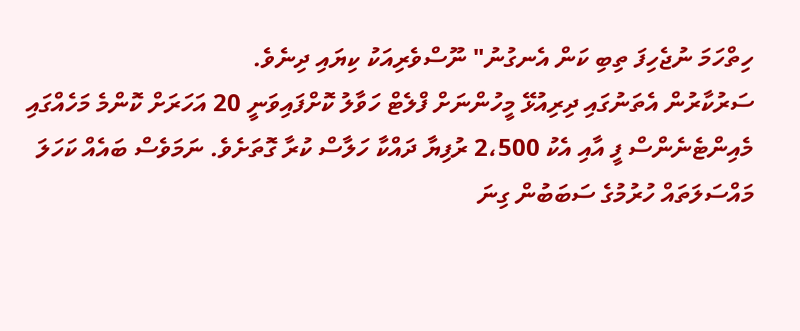ހިތްހަމަ ނުޖެހިފަ ތިބި ކަން އެނގުނު" ނޫސްވެރިއަކު ކިޔައި ދިނެވެ.
ސަރުކާރުން އެތަނުގައި ދިރިއުޅޭ މީހުންނަށް ފްލެޓް ހަވާލު ކޮށްފައިވަނީ 20 އަހަރަށް ކޮންމެ މަހެއްގައި މެއިންޓެނެންސް ފީ އާއި އެކު 2،500 ރުފިޔާ ދައްކާ ހަލާސް ކުރާ ގޮތަށެވެ. ނަމަވެސް ބައެއް ކަހަލަ މައްސަލަތައް ހުރުމުގެ ސަބަބުން ގިނަ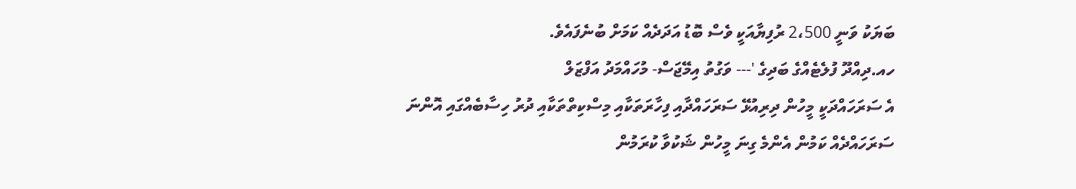ބަޔަކު ވަނީ 2،500 ރުފިޔާއަކީ ވެސް ބޮޑު އަދަދެއް ކަމަށް ބުނެފައެވެ.
ހއ.ދިއްދޫ ފުލެޓެއްގެ ބަދިގެ '--- ވަގުތު އިމޭޖަސް- މުހައްމަދު އަފްޒަލް
އެ ސަރަހައްދަކީ މީހުން ދިރިއުޅޭ ސަރަހައްދާއި ފިހާރަތަކާއި މިސްކިތްތަކާއި ދުރު ހިސާބެއްގައި އޮންނަ ސަރަހައްދެއް ކަމުން އެންމެ ގިނަ މީހުން ޝަކުވާ ކުރަމުން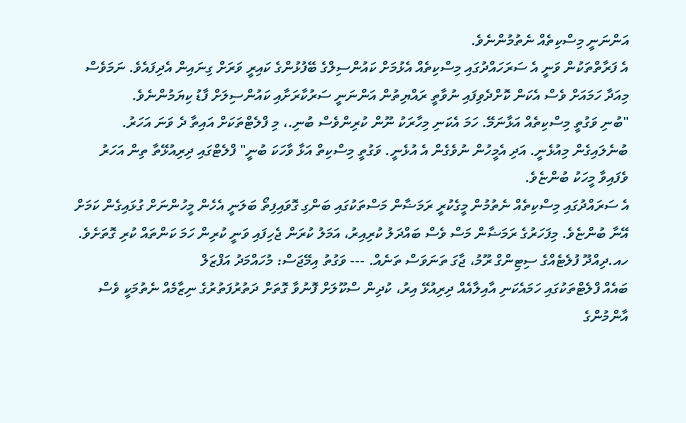އަންނަނީ މިސްކިތެއް ނެތުމުންނެވެ.
އެ ފަރާތްތަކުން ވަނީ އެ ސަރަހައްދުގައި މިސްކިތެއް އެޅުމަށް ކައުންސިލްގެ ބޭފުޅުންގެ ކައިރީ ވަރަށް ގިނައިން އެދިފައެވެ. ނަމަވެސް މިއަދާ ހަމައަށް ވެސް އެކަން ކޮށްދެވިފައި ނުވާތީ ރައްޔިތުން އަންނަނީ ސަރުކާރަށާއި ކައުންސިލަށް ފާޑު ކިޔަމުންނެވެ.
"ބުނި ވަގުތީ މިސްކިތެއް އަޅާނަމޭ. ހަމަ އެކަނި މިހާރަކު ނޫން ކުރިންވެސް ބުނި.، މި ފްލެޓްތަކަށް އައިތާ ދެ ވަނަ އަހަރު. ބުނެލައިގެން މިއުޅެނީ. އަދި އެމީހުން ނުވެގެން އެ އުޅެނީ. ވަގުތީ މިސްކިތް އަޅާ ވާހަކަ ބުނީ" ފްލެޓްގައި ދިރިއުޅޭތާ ތިން އަހަރު ވެފައިވާ މީހަކު ބުންޏެވެ.
އެ ސަރައްދުގައި މިސްކިތެއް ނެތުމުން މީގެކުރީ ރަމަޟާން މަސްތަކުގައި ބަންގި ގޮވައިފިތޯ ބަލަނީ އެހެން މީހުންނަށް ގުޅައިގެން ކަމަށް އޭނާ ބުންޏެވެ. މިފަހަރުގެ ރަމަޟާން މަސް ވެސް ބައްދަލު ކުރިއިރު، އަމަލު ކުރަން ޖެހިފައި ވަނީ ކުރިން ހަމަ ކަންތައް ކުރި ގޮތަށެވެ.
ހއ.ދިއްދޫ ފުލެޓެއްގެ ސިޓިންގް ރޫމު، ޖާގަ ތަނަވަސް ތަނެއް. --- ވަގުތު އިމޭޖަސް: މުހައްމަދު އަފްޒަލް
ބައެއް ފްލެޓްތަކުގައި ހަމައެކަނި އާއިލާއެއް ދިރިއުޅޭ އިރު، ކުދިން ސްކޫލަށް ފޮނުވާ ގޮތަށް ދަތުރުފަތުރުގެ ނިޒާމެއް ނެތުމަކީ ވެސް އާންމުންގެ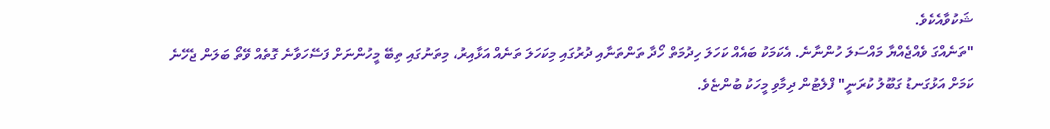ޝަކުވާއެކެވެ.
"ތަނެއްގަ ވެއްޖެއްޔާ މައްސަލަ ހުންނާނެ. އެކަމަކު ބައެއް ކަހަލަ ހިދުމަތް ހޯދާ ތަންތަނާއި ދުރުގައި މިކަހަލަ ތަނެއް އަޅާއިރު، މިތަނުގައި ތިބޭ މީހުންނަށް ފަސޭހަވާނެ ގޮތެއް ވޭތޯ ބަލަން ޖެހޭނެ ކަމަށް އަޅުގަނޑު ގަބޫލު ކުރަނީ" ފްލެޓުން ދިމާވި މީހަކު ބުންޏެވެ.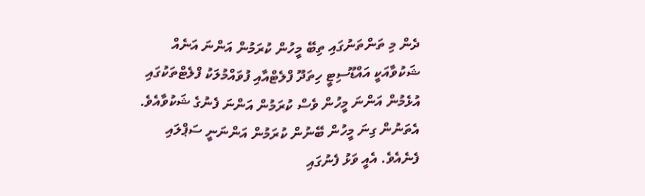ދެން މި ތަންތަނުގައި ތިބޭ މީހުން ކުރަމުން އަންނަ އަނެއް ޝަކުވާއަކީ އައްޑޫސިޓީ ހިތަދޫ ފްލެޓްއާއި ފުވައްމުލަކު ފްލެޓްތަކުގައި އުޅެމުން އަންނަ މީހުން ވެސް ކުރަމުން އަންނަ ފެނުގެ ޝަކުވާއެވެ. އެތަނުން ގިނަ މީހުން ބޭނުން ކުރަމުން އަންނަނީ ސަޕްލައި ފެނެއެވެ. އެއީ ވަޅު ފެނުގައި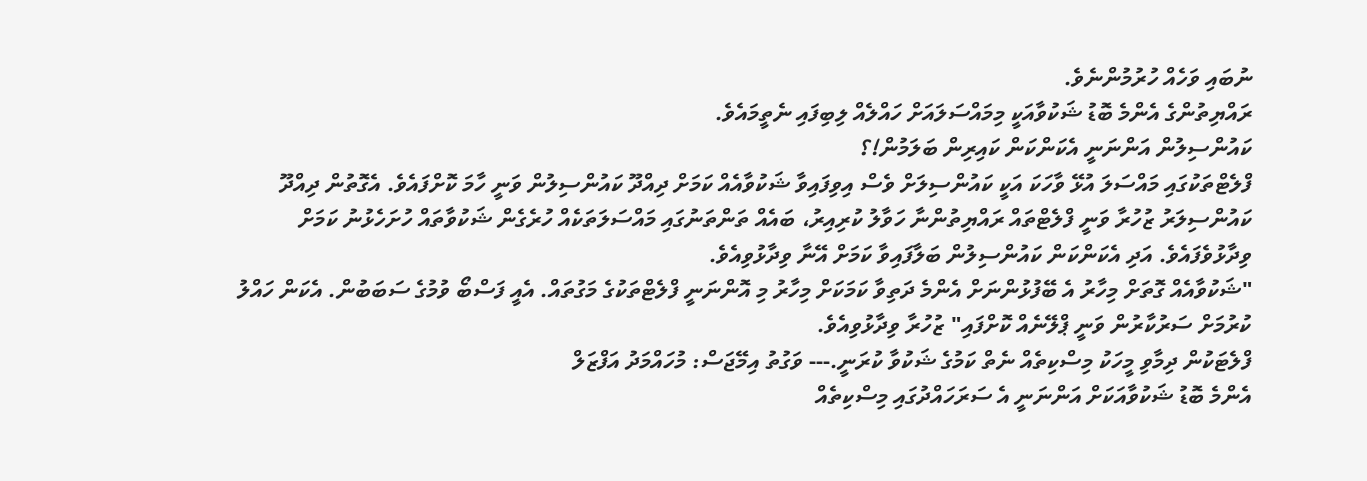ނުބައި ވަހެއް ހުރުމުންނެވެ.
ރައްޔިތުންގެ އެންމެ ބޮޑު ޝަކުވާއަކީ މިމައްސަލައަށް ހައްލެއް ލިބިފައި ނެތީމައެވެ.
ކައުންސިލުން އަންނަނީ އެކަންކަން ކައިރިން ބަލަމުން!؟
ފްލެޓްތަކުގައި މައްސަލަ އުޅޭ ވާހަކަ އަކީ ކައުންސިލަށް ވެސް އިވިފައިވާ ޝަކުވާއެއް ކަމަށް ދިއްދޫ ކައުންސިލުން ވަނީ ހާމަ ކޮށްފައެވެ. އެގޮތުން ދިއްދޫ ކައުންސިލަރު ޒުހުރާ ވަނީ ފްލެޓްތައް ރައްޔިތުންނާ ހަވާލު ކުރިއިރު، ބައެއް ތަންތަނުގައި މައްސަލަތަކެއް ހުރެގެން ޝަކުވާތައް ހުށަހެޅުނު ކަމަށް ވިދާޅުވެފައެވެ. އަދި އެކަންކަން ކައުންސިލުން ބަލާފައިވާ ކަމަށް އޭނާ ވިދާޅުވިއެވެ.
"ޝަކުވާއެއް ގޮތަށް މިހާރު އެ ބޭފުޅުންނަށް އެންމެ ދަތިވާ ކަމަކަށް މިހާރު މި އޮންނަނީ ފްލެޓްތަކުގެ މަގުތައް. އެއީ ފަސްބޯ ވުމުގެ ސަބަބުން. އެކަން ހައްލު ކުރުމަށް ސަރުކާރުން ވަނީ ޕްލޭނެއް ކޮށްފައި" ޒުހުރާ ވިދާޅުވިއެވެ.
ފްލެޓަކުން ދިމާވި މީހަކު މިސްކިތެއް ނެތް ކަމުގެ ޝަކުވާ ކުރަނީ.--- ވަގުތު އިމޭޖަސް: މުހައްމަދު އަފްޒަލް
އެންމެ ބޮޑު ޝަކުވާއަކަށް އަންނަނީ އެ ސަރަހައްދުގައި މިސްކިތެއް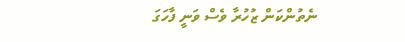ނެތުންކަން ޒުހުރާ ވެސް ވަނީ ފާހަގަ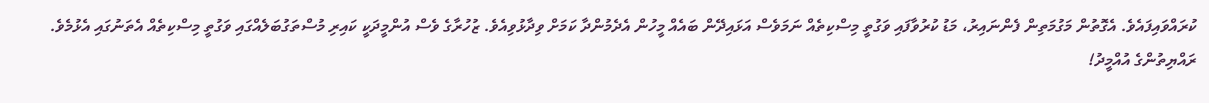ކުރައްވައިފައެވެ. އެގޮތުން މަގުމަތިން ފެންނައިރު، މަޑު ކުރުވާފައި ވަގުތީ މިސްކިތެއް ނަމަވެސް އަޅައިދޭން ބައެއް މީހުން އެދެމުންދާ ކަމަށް ވިދާޅުވިއެވެ. ޒުހުރާގެ ވެސް އުންމީދަކީ ކައިރި މުސްތަގުބަލެއްގައި ވަގުތީ މިސްކިތެއް އެތަނުގައި އެޅުމެވެ.
ރައްޔިތުންގެ އުއްމީދު!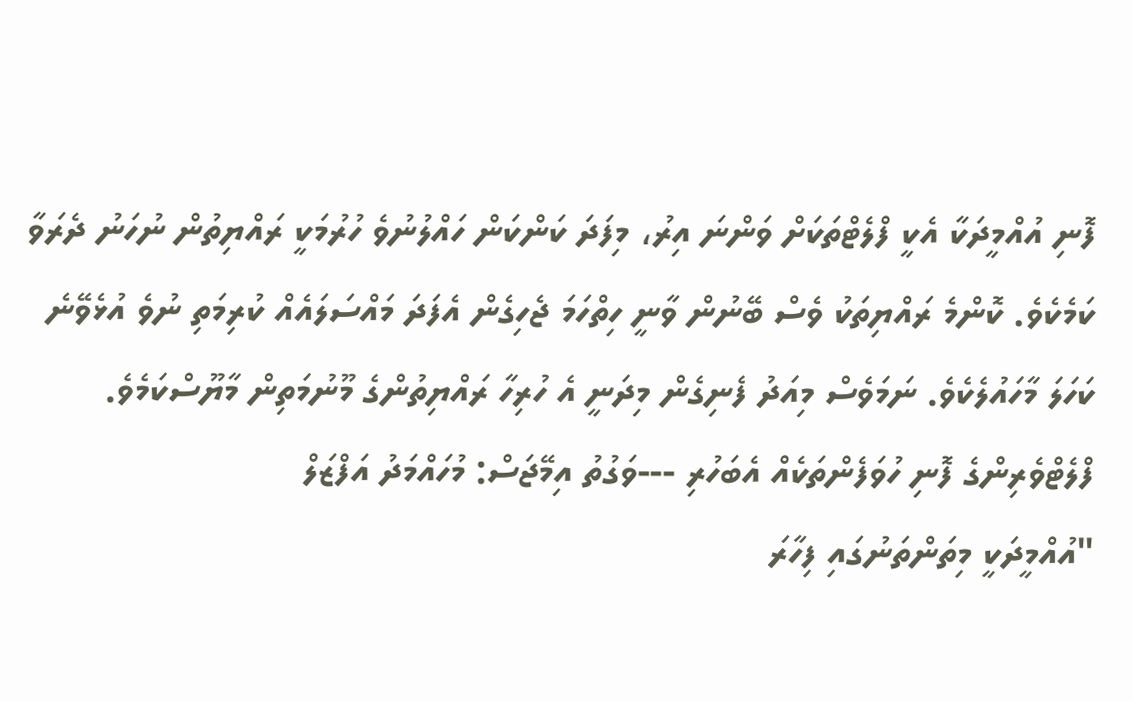ފޮނި އުއްމީދަކާ އެކީ ފްލެޓްތަކަށް ވަންނަ އިރު، މިފަދަ ކަންކަން ހައްލުނުވެ ހުރުމަކީ ރައްޔިތުން ނުހަނު ދެރަވާ ކަމެކެވެ. ކޮންމެ ރައްޔިތަކު ވެސް ބޭނުން ވާނީ ހިތްހަމަ ޖެހިގެން އެފަދަ މައްސަލައެއް ކުރިމަތި ނުވެ އުޅެވޭނެ ކަހަލަ މާހައުލެކެވެ. ނަމަވެސް މިއަދު ފެނިގެން މިދަނީ އެ ހުރިހާ ރައްޔިތުންގެ މޫނުމަތިން މާޔޫސްކަމެވެ.
ފްލެޓްވެރިންގެ ފޮނި ހުވަފެންތަކެއް އެބަހުރި ---ވަގުތު އިމޭޖަސް: މުހައްމަދު އަފްޒަލް
"އުއްމީދަކީ މިތަންތަނުގައި ފިހާރަ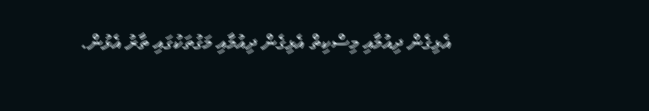އެޅިގެން ދިއުމާއި މިސްކިތް އެޅިގެން ދިއުމާއި މަގުތަކުގައި ތާރު އެޅުން.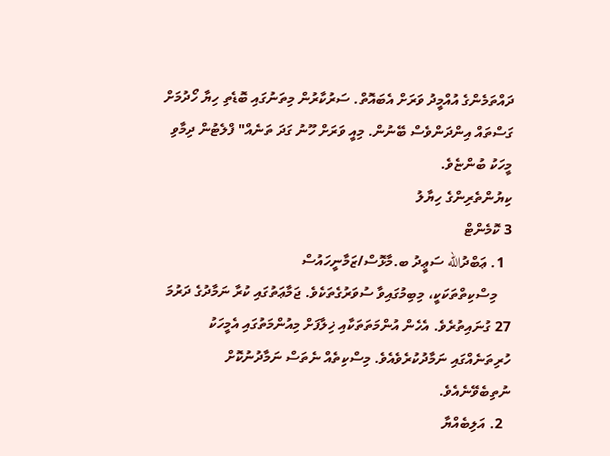ދައްތަމެންގެ އުއްމީދު ވަރަށް އެބައޮތް. ސަރުކާރުން މިތަނުގައި ބޮޑެތި ހިޔާ ހޯދުމަށް ގަސްތައް އިންދަންވެސް ބޭނުން. މިއީ ވަރަށް ހޫނު ގަދަ ތަނެއް" ފްލެޓުން ދިމާވި މީހަކު ބުންޏެވެ.
ކިޔުންތެރިންގެ ހިޔާލު
3 ކޮމެންޓް
  1. ޢަބްދުالله ސަޢީދު ބ.މާޅޮސް/ޒަމާނީހައުސް
    މިސްކިތްތަކަކީ، މިބިމުގައިވާ ސުވަރުގެތަކެވެ. ޖަމާޢަތުގައި ކުރާ ނަމާދުގެ ދަރުމަ 27 ގުނައިތުރެވެ. އެހެން އުންމަތަތަކާއި ޚިލާފަށް މިއުންމަތުގައި އެމީހަކު ހުރިތަނެއްގައި ނަމާދުކުރެވެއެވެ. މިސްކިތެއް ނެތަސް ނަމާދުނުކޮށް ނުތިބެވޭނެއެވެ.
  2. އަލިބެއްޔާ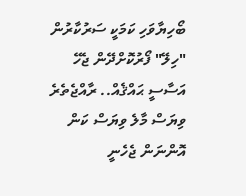ބޯހިޔާވަހި ކަމަކީ ސަރުކާރުން "ހިލޭ" ފޯރުކޮށްދޭން ޖެހޭ އަސާސީ ޙައްޤެއް.. ރާއްޖެތެރެ ވިޔަސް މާލެ ވިޔަސް ކަން އޮންނަން ޖެހެނީ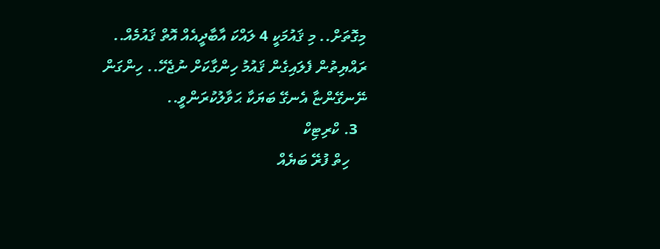މިގޮތަށް.. މި ޤައުމަކީ 4 ލައްކަ އާބާދީއެއް އޮތް ޤައުމެއް.. ރައްޔިތުން ފެލައިގެން ޤައުމު ހިންގާކަށް ނުޖެހޭ.. ހިންގަން ނޭނގޭންޏާ އެނގޭ ބަޔަކާ ޙަވާލުކުރަންވީ..
  3. ކްރިޓިކް
    ހިތް ފުރޭ ބަޔެއް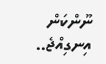ނޫންކަން އިނގިއްޖެ..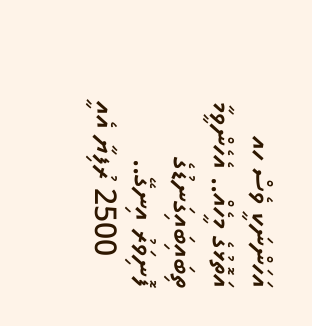އަހަންނަކީ ވެސް ހއ އަތޮޅުގެ މީހެއް.. އެހެންވީމާ ތިބައިބައިގަނޑުގެ ފޮނިވަރު އިނގޭ..
    2500 ރުފިޔާ އެއީ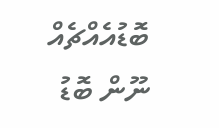ބޮޑުއެއްޗެއް ނޫން ބޮޑު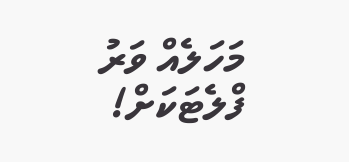މަހަލެއް ވަރު ފްލެޓަކަށް!